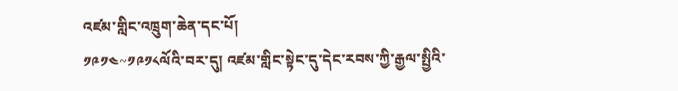འཛམ་གླིང་འཁྲུག་ཆེན་དང་པོ།
༡༩༡༤~༡༩༡༨ལོའི་བར་དུ། འཛམ་གླིང་སྟེང་དུ་དེང་རབས་ཀྱི་རྒྱལ་སྤྱིའི་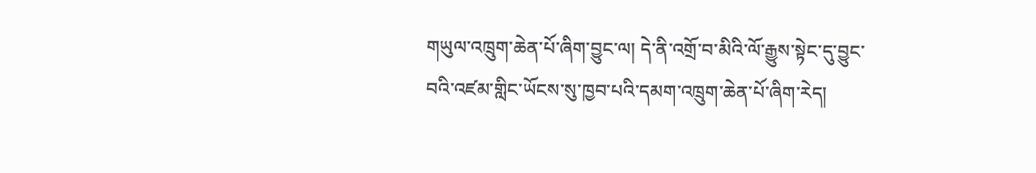གཡུལ་འཁྲུག་ཆེན་པོ་ཞིག་བྱུང་ལ། དེ་ནི་འགྲོ་བ་མིའི་ལོ་རྒྱུས་སྟེང་དུ་བྱུང་བའི་འཛམ་གླིང་ཡོངས་སུ་ཁྱབ་པའི་དམག་འཁྲུག་ཆེན་པོ་ཞིག་རེད།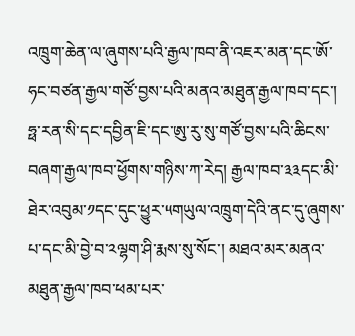འཁྲུག་ཆེན་ལ་ཞུགས་པའི་རྒྱལ་ཁབ་ནི་འཇར་མན་དང་ཨོ་ཧང་བཙན་རྒྱལ་གཙོ་བྱས་པའི་མནའ་མཐུན་རྒྱལ་ཁབ་དང་། ཧྥ་རན་སི་དང་དབྱིན་ཇི་དང་ཨུ་རུ་སུ་གཙོ་བྱས་པའི་ཆིངས་བཞག་རྒྱལ་ཁབ་ཕྱོགས་གཉིས་ཀ་རེད། རྒྱལ་ཁབ་༣༣དང་མི་ཐེར་འབུམ་༡དང་དུང་ཕྱུར་༥གཡུལ་འཁྲུག་དེའི་ནང་དུ་ཞུགས་པ་དང་མི་བྱེ་བ་༢ལྷག་ཤི་རྨས་སུ་སོང་། མཐའ་མར་མནའ་མཐུན་རྒྱལ་ཁབ་ཕམ་པར་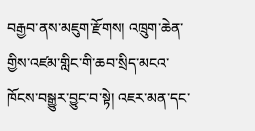བརྒྱབ་ནས་མཇུག་རྫོགས། འཁྲུག་ཆེན་གྱིས་འཛམ་གླིང་གི་ཆབ་སྲིད་མངའ་ཁོངས་བསྒྱུར་བྱུང་བ་སྟེ། འཇར་མན་དང་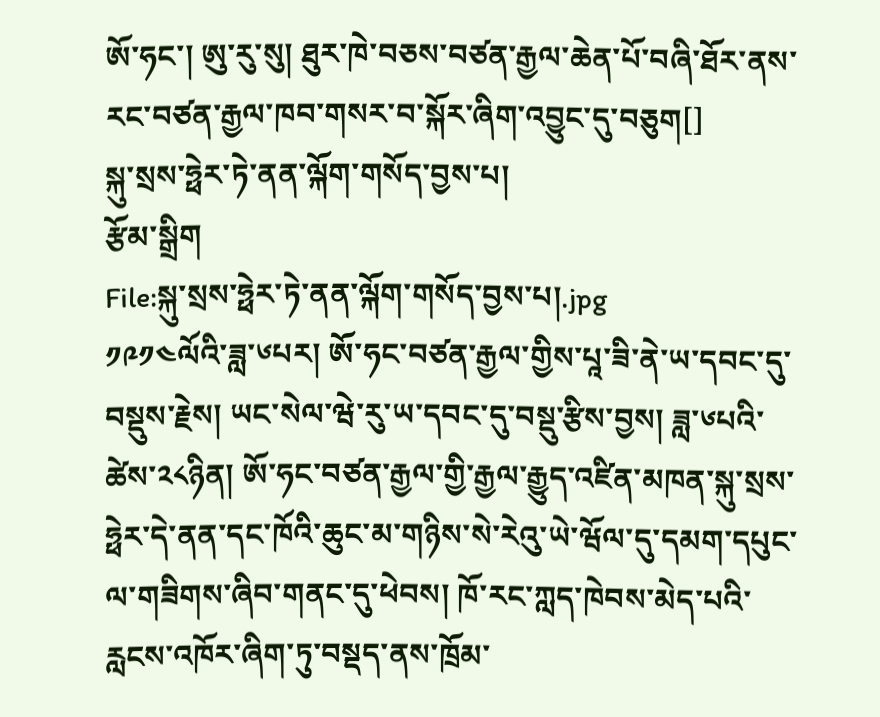ཨོ་ཧང་། ཨུ་རུ་སུ། ཐུར་ཁེ་བཅས་བཙན་རྒྱལ་ཆེན་པོ་བཞི་ཐོར་ནས་རང་བཙན་རྒྱལ་ཁབ་གསར་བ་སྐོར་ཞིག་འབྱུང་དུ་བཅུག[]
སྐུ་སྲས་ཧྥེར་ཏེ་ནན་ལྐོག་གསོད་བྱས་པ།
རྩོམ་སྒྲིག
File:སྐུ་སྲས་ཧྥེར་ཏེ་ནན་ལྐོག་གསོད་བྱས་པ།.jpg
༡༩༡༤ལོའི་ཟླ་༦པར། ཨོ་ཧང་བཙན་རྒྱལ་གྱིས་པཱ་ཟི་ནེ་ཡ་དབང་དུ་བསྡུས་རྗེས། ཡང་སེལ་ཝེ་རུ་ཡ་དབང་དུ་བསྡུ་རྩིས་བྱས། ཟླ་༦པའི་ཚེས་༢༨ཉིན། ཨོ་ཧང་བཙན་རྒྱལ་གྱི་རྒྱལ་རྒྱུད་འཛིན་མཁན་སྐུ་སྲས་ཧྥེར་དེ་ནན་དང་ཁོའི་ཆུང་མ་གཉིས་སེ་རེའུ་ཡེ་ཝོལ་དུ་དམག་དཔུང་ལ་གཟིགས་ཞིབ་གནང་དུ་ཕེབས། ཁོ་རང་ཀླད་ཁེབས་མེད་པའི་རླངས་འཁོར་ཞིག་ཏུ་བསྡད་ནས་ཁྲོམ་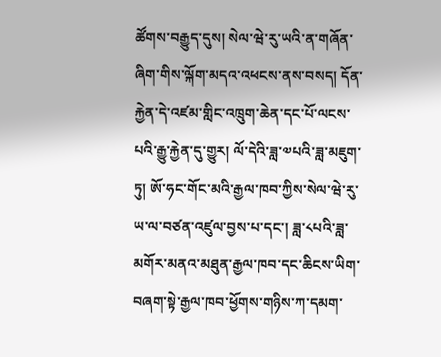ཚོགས་བརྒྱུད་དུས། སེལ་ཝེ་རུ་ཡའི་ན་གཞོན་ཞིག་གིས་ལྐོག་མདའ་འཕངས་ནས་བསད། དོན་རྐྱེན་དེ་འཛམ་གླིང་འཁྲུག་ཆེན་དང་པོ་ལངས་པའི་རྒྱུ་རྐྱེན་དུ་གྱུར། ལོ་དེའི་ཟླ་༧པའི་ཟླ་མཇུག་ཏུ། ཨོ་ཧང་གོང་མའི་རྒྱལ་ཁབ་ཀྱིས་སེལ་ཝེ་རུ་ཡ་ལ་བཙན་འཛུལ་བྱས་པ་དང་། ཟླ་༨པའི་ཟླ་མགོར་མནའ་མཐུན་རྒྱལ་ཁབ་དང་ཆིངས་ཡིག་བཞག་སྟེ་རྒྱལ་ཁབ་ཕྱོགས་གཉིས་ཀ་དམག་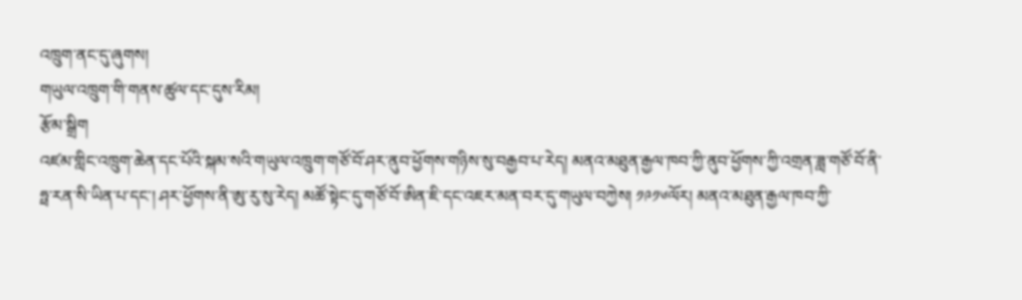འཁྲུག་ནང་དུ་ཞུགས།
གཡུལ་འཁྲུག་གི་གནས་ཚུལ་དང་དུས་རིམ།
རྩོམ་སྒྲིག
འཛམ་གླིང་འཁྲུག་ཆེན་དང་པོའི་སྐམ་སའི་གཡུལ་འཁྲུག་གཙོ་བོ་ཤར་ནུབ་ཕྱོགས་གཉིས་སུ་བརྒྱབ་པ་རེད། མནའ་མཐུན་རྒྱལ་ཁབ་ཀྱི་ནུབ་ཕྱོགས་ཀྱི་འགྲན་ཟླ་གཙོ་བོ་ནི་ཧྥ་རན་སི་ཡིན་པ་དང་། ཤར་ཕྱོགས་ནི་ཨུ་རུ་སུ་རེད། མཚོ་སྟེང་དུ་གཙོ་བོ་ཨིན་ཇི་དང་འཇར་མན་བར་དུ་གཡུལ་བཀྱེས། ༡༩༡༦ལོར། མནའ་མཐུན་རྒྱལ་ཁབ་ཀྱི་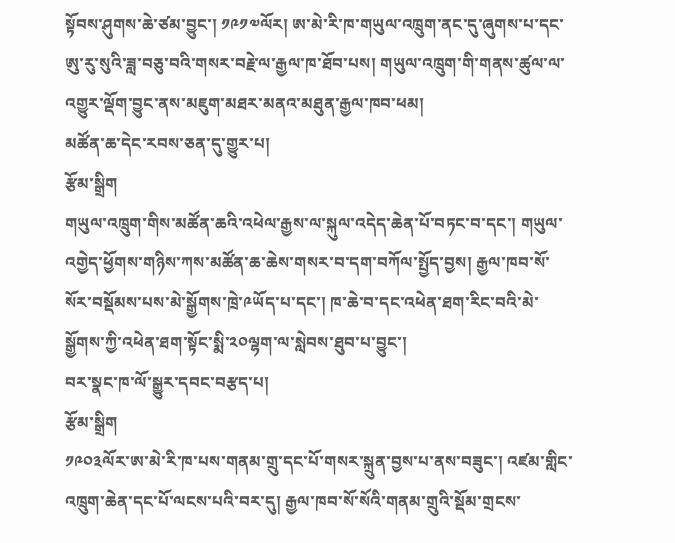སྟོབས་ཤུགས་ཆེ་ཙམ་བྱུང་། ༡༩༡༧ལོར། ཨ་མེ་རི་ཁ་གཡུལ་འཁྲུག་ནང་དུ་ཞུགས་པ་དང་ཨུ་རུ་སུའི་ཟླ་བཅུ་བའི་གསར་བརྗེ་ལ་རྒྱལ་ཁ་ཐོབ་པས། གཡུལ་འཁྲུག་གི་གནས་ཚུལ་ལ་འགྱུར་ལྡོག་བྱུང་ནས་མཇུག་མཐར་མནའ་མཐུན་རྒྱལ་ཁབ་ཕམ།
མཚོན་ཆ་དེང་རབས་ཅན་དུ་གྱུར་པ།
རྩོམ་སྒྲིག
གཡུལ་འཁྲུག་གིས་མཚོན་ཆའི་འཕེལ་རྒྱས་ལ་སྐུལ་འདེད་ཆེན་པོ་བཏང་བ་དང་། གཡུལ་འགྱེད་ཕྱོགས་གཉིས་ཀས་མཚོན་ཆ་ཆེས་གསར་བ་དག་བཀོལ་སྤྱོད་བྱས། རྒྱལ་ཁབ་སོ་སོར་བསྡོམས་པས་མེ་སྒྱོགས་ཁྲེ་༩ཡོད་པ་དང་། ཁ་ཆེ་བ་དང་འཕེན་ཐག་རིང་བའི་མེ་སྒྱོགས་ཀྱི་འཕེན་ཐག་སྟོང་སྨི་༢༠ལྷག་ལ་སླེབས་ཐུབ་པ་བྱུང་།
བར་སྣང་ཁ་ལོ་སྒྱུར་དབང་བརྩད་པ།
རྩོམ་སྒྲིག
༡༩༠༣ལོར་ཨ་མེ་རི་ཁ་པས་གནམ་གྲུ་དང་པོ་གསར་སྐྲུན་བྱས་པ་ནས་བཟུང་། འཛམ་གླིང་འཁྲུག་ཆེན་དང་པོ་ལངས་པའི་བར་དུ། རྒྱལ་ཁབ་སོ་སོའི་གནམ་གྲུའི་སྡོམ་གྲངས་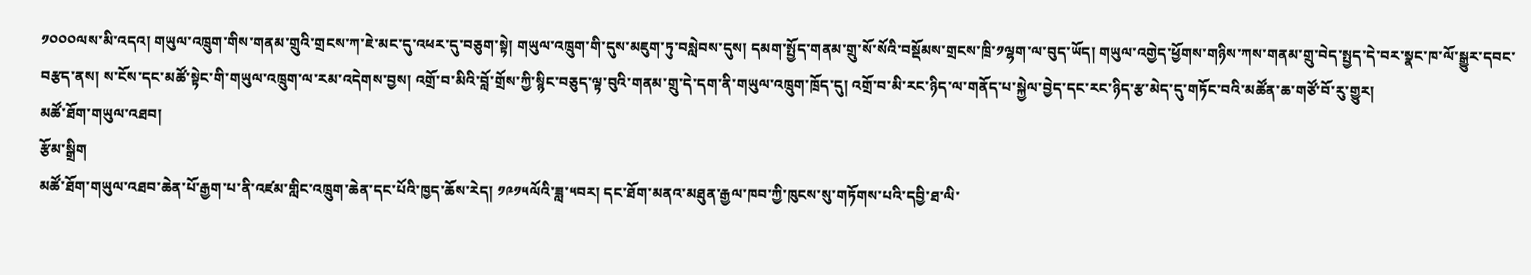༡༠༠༠ལས་མི་འདའ། གཡུལ་འཁྲུག་གིས་གནམ་གྲུའི་གྲངས་ཀ་ཇེ་མང་དུ་འཕར་དུ་བཅུག་སྟེ། གཡུལ་འཁྲུག་གི་དུས་མཇུག་ཏུ་བསླེབས་དུས། དམག་སྤྱོད་གནམ་གྲུ་སོ་སོའི་བསྡོམས་གྲངས་ཁྲི་༡ལྷག་ལ་བུད་ཡོད། གཡུལ་འགྱེད་ཕྱོགས་གཉིས་ཀས་གནམ་གྲུ་བེད་སྤྱད་དེ་བར་སྣང་ཁ་ལོ་སྒྱུར་དབང་བརྩད་ནས། ས་ངོས་དང་མཚོ་སྟེང་གི་གཡུལ་འཁྲུག་ལ་རམ་འདེགས་བྱས། འགྲོ་བ་མིའི་བློ་གྲོས་ཀྱི་སྙིང་བཅུད་ལྟ་བུའི་གནམ་གྲུ་དེ་དག་ནི་གཡུལ་འཁྲུག་ཁྲོད་དུ། འགྲོ་བ་མི་རང་ཉིད་ལ་གནོད་པ་སྐྱེལ་བྱེད་དང་རང་ཉིད་རྩ་མེད་དུ་གཏོང་བའི་མཚོན་ཆ་གཙོ་བོ་རུ་གྱུར།
མཚོ་ཐོག་གཡུལ་འཐབ།
རྩོམ་སྒྲིག
མཚོ་ཐོག་གཡུལ་འཐབ་ཆེན་པོ་རྒྱག་པ་ནི་འཛམ་གླིང་འཁྲུག་ཆེན་དང་པོའི་ཁྱད་ཆོས་རེད། ༡༩༡༥ལོའི་ཟླ་༥བར། དང་ཐོག་མནའ་མཐུན་རྒྱལ་ཁབ་ཀྱི་ཁུངས་སུ་གཏོགས་པའི་དབྱི་ཐ་ལི་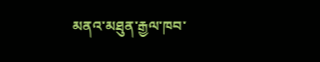མནའ་མཐུན་རྒྱལ་ཁབ་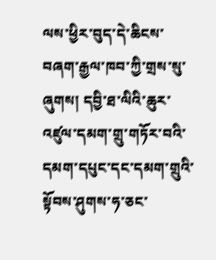ལས་ཕྱིར་བུད་དེ་ཆིངས་བཞག་རྒྱལ་ཁབ་ཀྱི་གྲས་སུ་ཞུགས། དབྱི་ཐ་ལིའི་ཆུར་འཛུལ་དམག་གྲུ་གཏོར་བའི་དམག་དཔུང་དང་དམག་གྲུའི་སྟོབས་ཤུགས་ཧ་ཅང་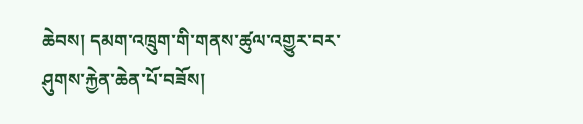ཆེབས། དམག་འཁྲུག་གི་གནས་ཚུལ་འགྱུར་བར་ཤུགས་རྐྱེན་ཆེན་པོ་བཟོས།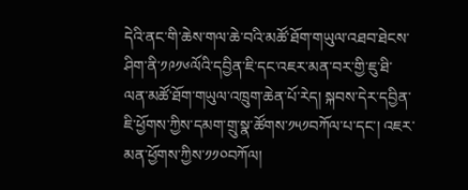དེའི་ནང་གི་ཆེས་གལ་ཆེ་བའི་མཚོ་ཐོག་གཡུལ་འཐབ་ཐེངས་ཤིག་ནི་༡༩༡༦ལོའི་དབྱིན་ཇི་དང་འཇར་མན་བར་གྱི་ཇུ་ཐི་ལན་མཚོ་ཐོག་གཡུལ་འཁྲུག་ཆེན་པོ་རེད། སྐབས་དེར་དབྱིན་ཇི་ཕྱོགས་ཀྱིས་དམག་གྲུ་སྣ་ཚོགས་༡༥༡བཀོལ་པ་དང་། འཇར་མན་ཕྱོགས་ཀྱིས་༡༡༠བཀོལ།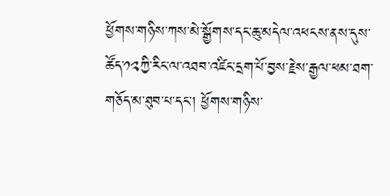ཕྱོགས་གཉིས་ཀས་མེ་སྒྱོགས་དང་ཆུ་མདེལ་འཕངས་ནས་དུས་ཚོད་༡༢ཀྱི་རིང་ལ་འཐབ་འཛིང་དྲག་པོ་བྱས་རྗེས་རྒྱལ་ཕམ་ཐག་གཅོད་མ་ཐུབ་པ་དང་། ཕྱོགས་གཉིས་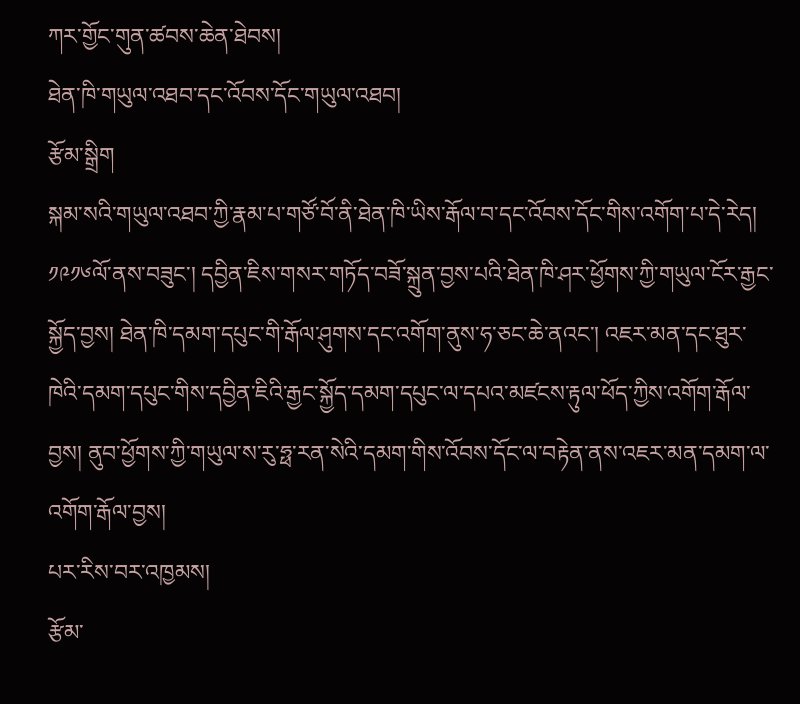ཀར་གྱོང་གུན་ཚབས་ཆེན་ཐེབས།
ཐེན་ཁི་གཡུལ་འཐབ་དང་འོབས་དོང་གཡུལ་འཐབ།
རྩོམ་སྒྲིག
སྐམ་སའི་གཡུལ་འཐབ་ཀྱི་རྣམ་པ་གཙོ་བོ་ནི་ཐེན་ཁི་ཡིས་རྒོལ་བ་དང་འོབས་དོང་གིས་འགོག་པ་དེ་རེད། ༡༩༡༦ལོ་ནས་བཟུང་། དབྱིན་ཇིས་གསར་གཏོད་བཟོ་སྐྲུན་བྱས་པའི་ཐེན་ཁི་ཤར་ཕྱོགས་ཀྱི་གཡུལ་ངོར་རྒྱང་སྐྱོད་བྱས། ཐེན་ཁི་དམག་དཔུང་གི་རྒོལ་ཤུགས་དང་འགོག་ནུས་ཧ་ཅང་ཆེ་ནའང་། འཇར་མན་དང་ཐུར་ཁེའི་དམག་དཔུང་གིས་དབྱིན་ཇིའི་རྒྱང་སྐྱོད་དམག་དཔུང་ལ་དཔའ་མཛངས་རྟུལ་ཕོད་ཀྱིས་འགོག་རྒོལ་བྱས། ནུབ་ཕྱོགས་ཀྱི་གཡུལ་ས་རུ་ཧྥ་རན་སེའི་དམག་གིས་འོབས་དོང་ལ་བརྟེན་ནས་འཇར་མན་དམག་ལ་འགོག་རྒོལ་བྱས།
པར་རིས་བར་འཁྱམས།
རྩོམ་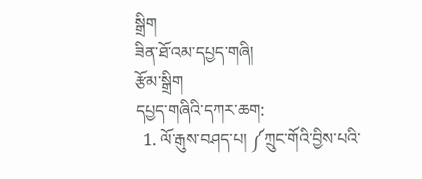སྒྲིག
ཟིན་ཐོ་འམ་དཔྱད་གཞི།
རྩོམ་སྒྲིག
དཔྱད་གཞིའི་དཀར་ཆག:
  1. ལོ་རྒུས་བཤད་པ། ༼ཀྲུང་གོའི་བྱིས་པའི་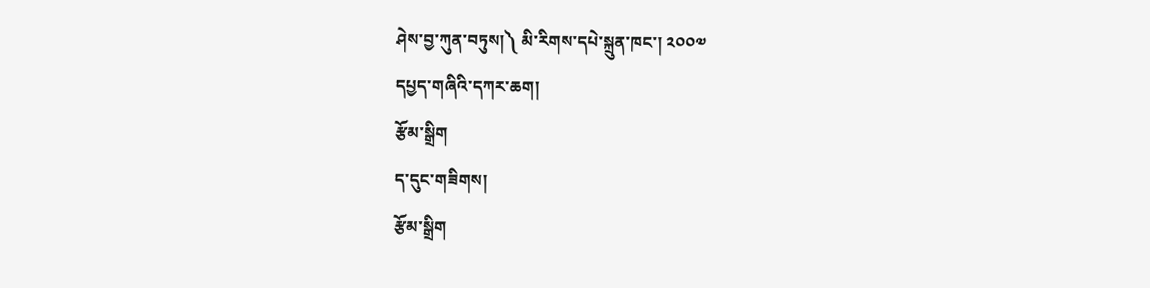ཤེས་བྱ་ཀུན་བཏུས།༽ མི་རིགས་དཔེ་སྐྲུན་ཁང་། ༢༠༠༧
དཔྱད་གཞིའི་དཀར་ཆག།
རྩོམ་སྒྲིག
ད་དུང་གཟིགས།
རྩོམ་སྒྲིག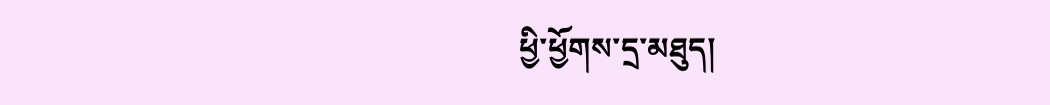ཕྱི་ཕྱོགས་དྲ་མཐུད།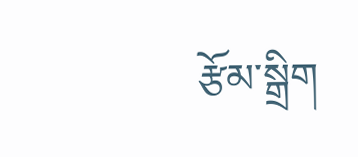རྩོམ་སྒྲིག